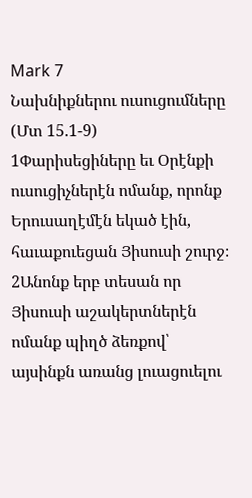Mark 7
Նախնիքներու ուսուցումները
(Մտ 15.1-9)
1Փարիսեցիները եւ Օրէնքի ուսուցիչներէն ոմանք, որոնք Երուսաղէմէն եկած էին, հաւաքուեցան Յիսուսի շուրջ։ 2Անոնք երբ տեսան որ Յիսուսի աշակերտներէն ոմանք պիղծ ձեռքով՝ այսինքն առանց լուացուելու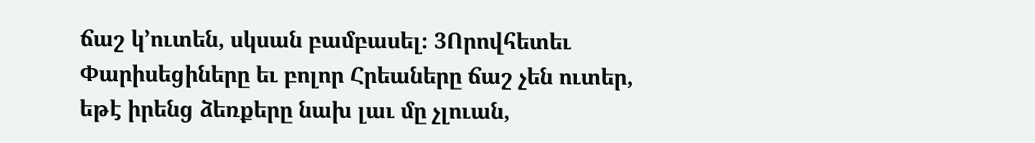ճաշ կ՚ուտեն, սկսան բամբասել։ 3Որովհետեւ Փարիսեցիները եւ բոլոր Հրեաները ճաշ չեն ուտեր, եթէ իրենց ձեռքերը նախ լաւ մը չլուան,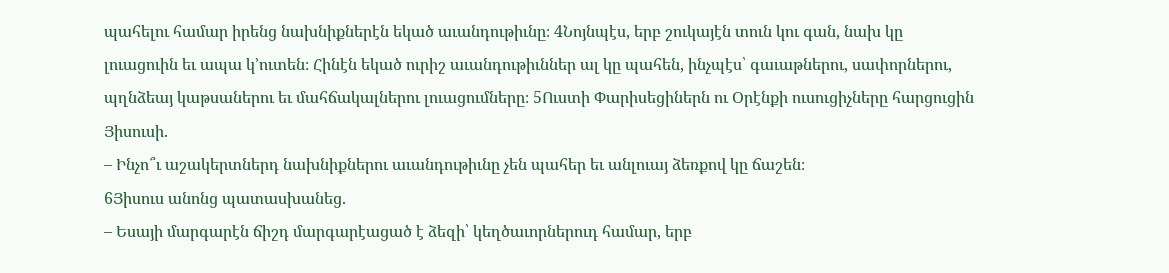պահելու համար իրենց նախնիքներէն եկած աւանդութիւնը։ 4Նոյնպէս, երբ շուկայէն տուն կու գան, նախ կը լուացուին եւ ապա կ՚ուտեն։ Հինէն եկած ուրիշ աւանդութիւններ ալ կը պահեն, ինչպէս՝ գաւաթներու, սափորներու, պղնձեայ կաթսաներու եւ մահճակալներու լուացումները։ 5Ուստի Փարիսեցիներն ու Օրէնքի ուսուցիչները հարցուցին Յիսուսի.
– Ինչո՞ւ աշակերտներդ նախնիքներու աւանդութիւնը չեն պահեր եւ անլուայ ձեռքով կը ճաշեն։
6Յիսուս անոնց պատասխանեց.
– Եսայի մարգարէն ճիշդ մարգարէացած է ձեզի՝ կեղծաւորներուդ համար, երբ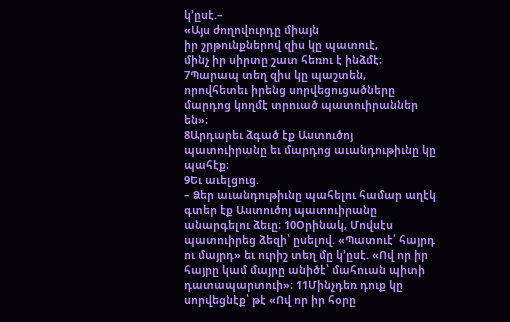կ՚ըսէ.–
«Այս ժողովուրդը միայն
իր շրթունքներով զիս կը պատուէ,
մինչ իր սիրտը շատ հեռու է ինձմէ։
7Պարապ տեղ զիս կը պաշտեն,
որովհետեւ իրենց սորվեցուցածները
մարդոց կողմէ տրուած պատուիրաններ են»։
8Արդարեւ ձգած էք Աստուծոյ պատուիրանը եւ մարդոց աւանդութիւնը կը պահէք։
9Եւ աւելցուց.
– Ձեր աւանդութիւնը պահելու համար աղէկ գտեր էք Աստուծոյ պատուիրանը անարգելու ձեւը։ 10Օրինակ, Մովսէս պատուիրեց ձեզի՝ ըսելով. «Պատուէ՛ հայրդ ու մայրդ» եւ ուրիշ տեղ մը կ՚ըսէ. «Ով որ իր հայրը կամ մայրը անիծէ՝ մահուան պիտի դատապարտուի»։ 11Մինչդեռ դուք կը սորվեցնէք՝ թէ «Ով որ իր հօրը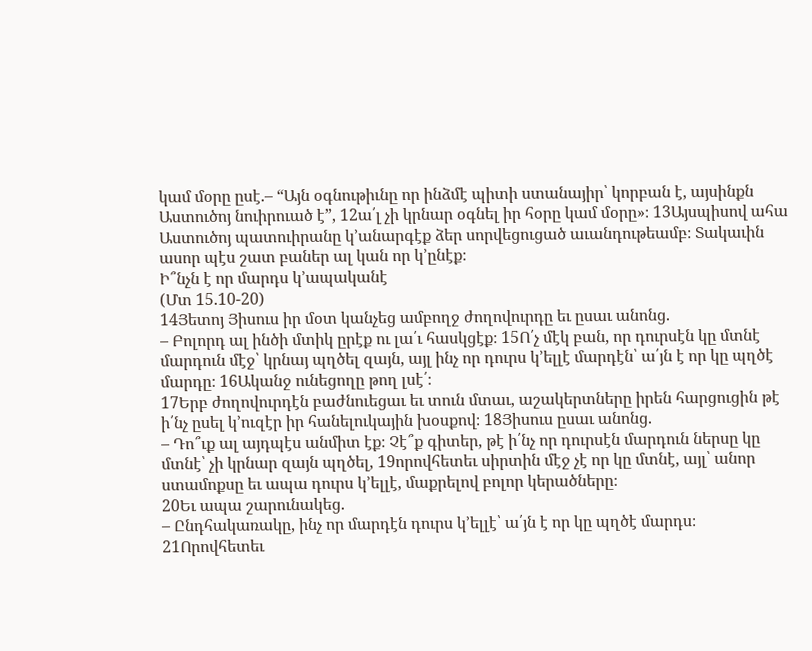կամ մօրը ըսէ.– “Այն օգնութիւնը որ ինձմէ պիտի ստանայիր՝ կորբան է, այսինքն Աստուծոյ նուիրուած է”, 12ա՛լ չի կրնար օգնել իր հօրը կամ մօրը»։ 13Այսպիսով ահա Աստուծոյ պատուիրանը կ՚անարգէք ձեր սորվեցուցած աւանդութեամբ։ Տակաւին ասոր պէս շատ բաներ ալ կան որ կ՚ընէք։
Ի՞նչն է որ մարդս կ՚ապականէ
(Մտ 15.10-20)
14Յետոյ Յիսուս իր մօտ կանչեց ամբողջ ժողովուրդը եւ ըսաւ անոնց.
– Բոլորդ ալ ինծի մտիկ ըրէք ու լա՛ւ հասկցէք։ 15Ո՛չ մէկ բան, որ դուրսէն կը մտնէ մարդուն մէջ՝ կրնայ պղծել զայն, այլ ինչ որ դուրս կ՚ելլէ մարդէն՝ ա՛յն է որ կը պղծէ մարդը։ 16Ականջ ունեցողը թող լսէ՛։
17Երբ ժողովուրդէն բաժնուեցաւ եւ տուն մտաւ, աշակերտները իրեն հարցուցին թէ ի՛նչ ըսել կ՚ուզէր իր հանելուկային խօսքով։ 18Յիսուս ըսաւ անոնց.
– Դո՞ւք ալ այդպէս անմիտ էք։ Չէ՞ք գիտեր, թէ ի՛նչ որ դուրսէն մարդուն ներսը կը մտնէ՝ չի կրնար զայն պղծել, 19որովհետեւ սիրտին մէջ չէ որ կը մտնէ, այլ՝ անոր ստամոքսը եւ ապա դուրս կ՚ելլէ, մաքրելով բոլոր կերածները։
20Եւ ապա շարունակեց.
– Ընդհակառակը, ինչ որ մարդէն դուրս կ՚ելլէ՝ ա՛յն է որ կը պղծէ մարդս։ 21Որովհետեւ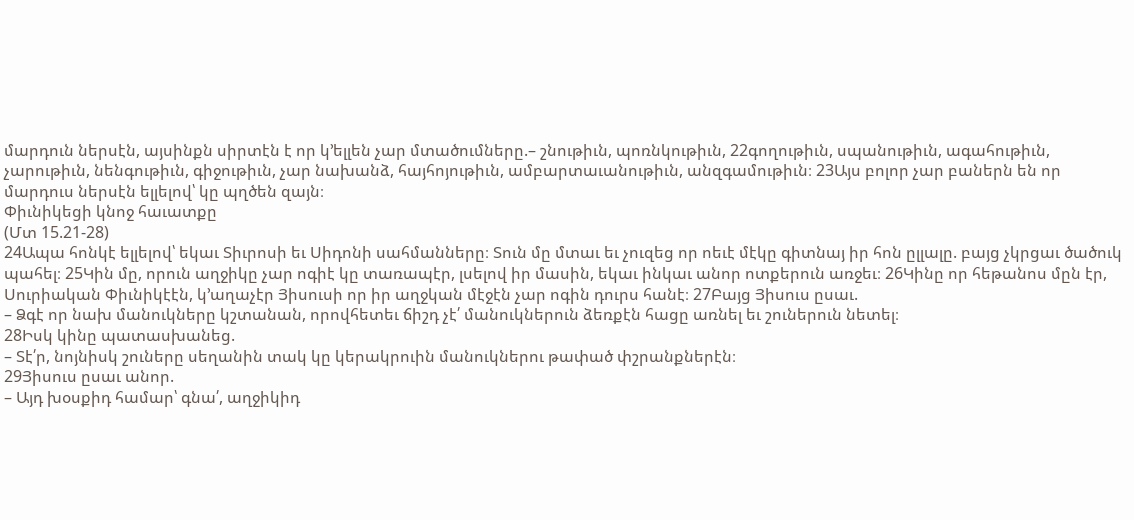մարդուն ներսէն, այսինքն սիրտէն է որ կ՚ելլեն չար մտածումները.– շնութիւն, պոռնկութիւն, 22գողութիւն, սպանութիւն, ագահութիւն, չարութիւն, նենգութիւն, գիջութիւն, չար նախանձ, հայհոյութիւն, ամբարտաւանութիւն, անզգամութիւն։ 23Այս բոլոր չար բաներն են որ մարդուս ներսէն ելլելով՝ կը պղծեն զայն։
Փիւնիկեցի կնոջ հաւատքը
(Մտ 15.21-28)
24Ապա հոնկէ ելլելով՝ եկաւ Տիւրոսի եւ Սիդոնի սահմանները։ Տուն մը մտաւ եւ չուզեց որ ոեւէ մէկը գիտնայ իր հոն ըլլալը. բայց չկրցաւ ծածուկ պահել։ 25Կին մը, որուն աղջիկը չար ոգիէ կը տառապէր, լսելով իր մասին, եկաւ ինկաւ անոր ոտքերուն առջեւ։ 26Կինը որ հեթանոս մըն էր, Սուրիական Փիւնիկէէն, կ՚աղաչէր Յիսուսի որ իր աղջկան մէջէն չար ոգին դուրս հանէ։ 27Բայց Յիսուս ըսաւ.
– Ձգէ որ նախ մանուկները կշտանան, որովհետեւ ճիշդ չէ՛ մանուկներուն ձեռքէն հացը առնել եւ շուներուն նետել։
28Իսկ կինը պատասխանեց.
– Տէ՛ր, նոյնիսկ շուները սեղանին տակ կը կերակրուին մանուկներու թափած փշրանքներէն։
29Յիսուս ըսաւ անոր.
– Այդ խօսքիդ համար՝ գնա՛, աղջիկիդ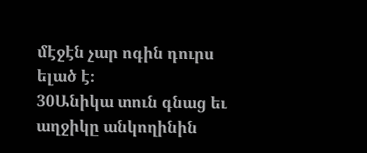մէջէն չար ոգին դուրս ելած է։
30Անիկա տուն գնաց եւ աղջիկը անկողինին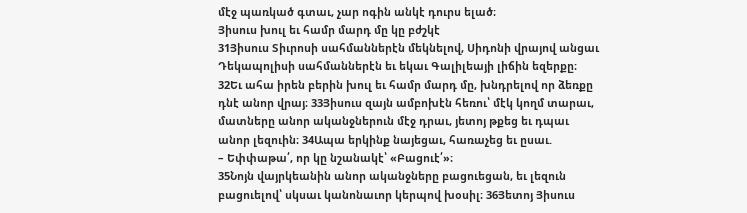մէջ պառկած գտաւ, չար ոգին անկէ դուրս ելած։
Յիսուս խուլ եւ համր մարդ մը կը բժշկէ
31Յիսուս Տիւրոսի սահմաններէն մեկնելով, Սիդոնի վրայով անցաւ Դեկապոլիսի սահմաններէն եւ եկաւ Գալիլեայի լիճին եզերքը։ 32Եւ ահա իրեն բերին խուլ եւ համր մարդ մը, խնդրելով որ ձեռքը դնէ անոր վրայ։ 33Յիսուս զայն ամբոխէն հեռու՝ մէկ կողմ տարաւ, մատները անոր ականջներուն մէջ դրաւ, յետոյ թքեց եւ դպաւ անոր լեզուին։ 34Ապա երկինք նայեցաւ, հառաչեց եւ ըսաւ.
– Եփփաթա՛, որ կը նշանակէ՝ «Բացուէ՛»։
35Նոյն վայրկեանին անոր ականջները բացուեցան, եւ լեզուն բացուելով՝ սկսաւ կանոնաւոր կերպով խօսիլ։ 36Յետոյ Յիսուս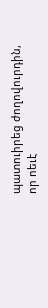պատուիրեց ժողովուրդին, որ ոեւէ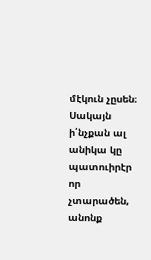մէկուն չըսեն։ Սակայն ի՛նչքան ալ անիկա կը պատուիրէր որ չտարածեն, անոնք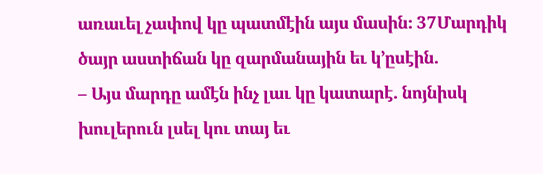առաւել չափով կը պատմէին այս մասին։ 37Մարդիկ ծայր աստիճան կը զարմանային եւ կ՚ըսէին.
– Այս մարդը ամէն ինչ լաւ կը կատարէ. նոյնիսկ խուլերուն լսել կու տայ եւ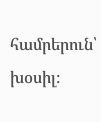համրերուն՝ խօսիլ։